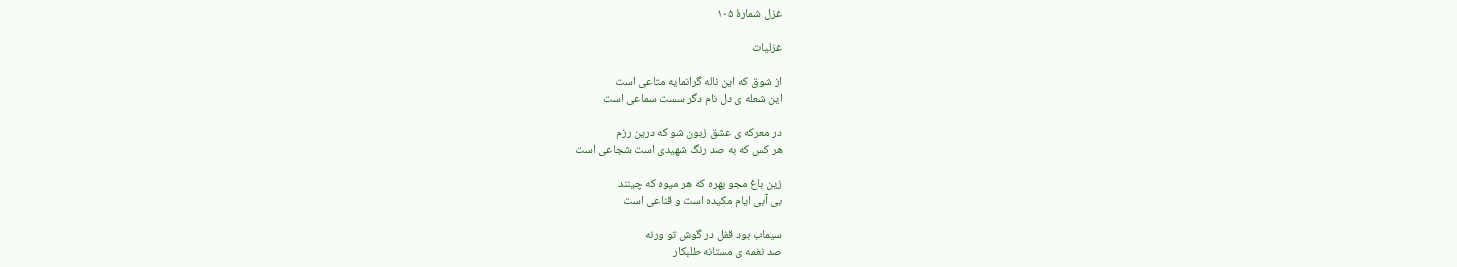غزل شمارهٔ ۱۰۵

غزلیات

از شوق که این ناله گرانمایه متاعی است
این شعله ی دل نام دگر سست سماعی است

در معرکه ی عشق زبون شو که درین رزم
هر کس که به صد رنگ شهیدی است شجاعی است

زین باغ مجو بهره که هر میوه که چینند
بی آبی ایام مکیده است و قناعی است

سیماب بود قفل در گوش تو ورنه
صد نغمه ی مستانه طلبکار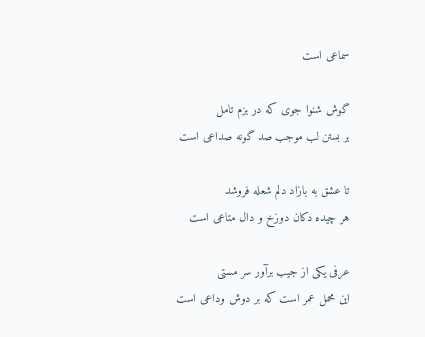سماعی است

گوش شنوا جوی که در بزم تامل
بر بستن لب موجب صد گونه صداعی است

تا عشق به بازاد دلم شعله فروشد
هر چیده دکان دوزخ و دال متاعی است

عرفی یکی از جیب برآور سر مستی
این محمل عمر است که بر دوش وداعی است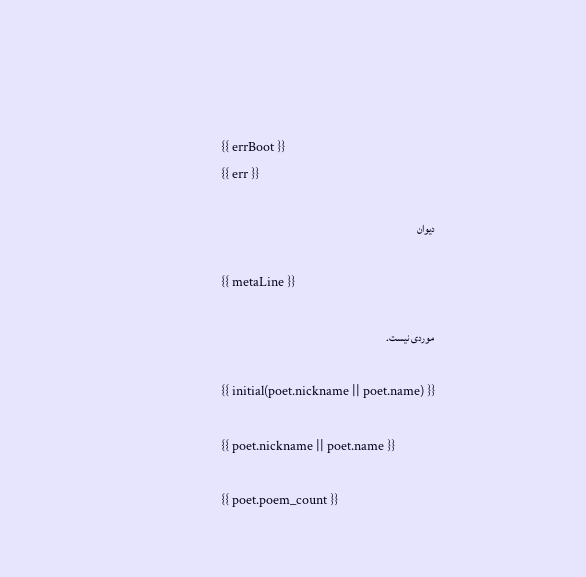{{ errBoot }}
{{ err }}

دیوان

{{ metaLine }}

موردی نیست.

{{ initial(poet.nickname || poet.name) }}

{{ poet.nickname || poet.name }}

{{ poet.poem_count }}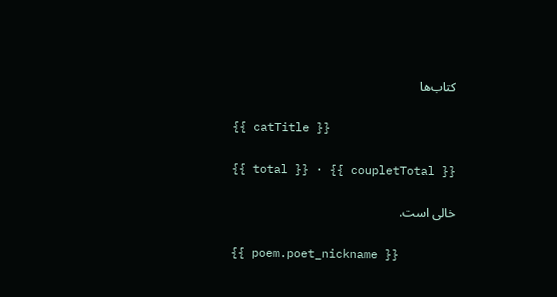کتاب‌ها

{{ catTitle }}

{{ total }} · {{ coupletTotal }}

خالی است.

{{ poem.poet_nickname }}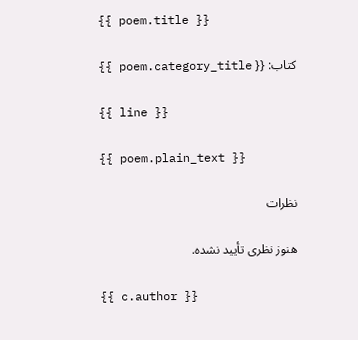{{ poem.title }}

کتاب: {{ poem.category_title }}

{{ line }}

{{ poem.plain_text }}

نظرات

هنوز نظری تأیید نشده.

{{ c.author }}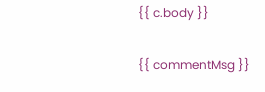{{ c.body }}

{{ commentMsg }}